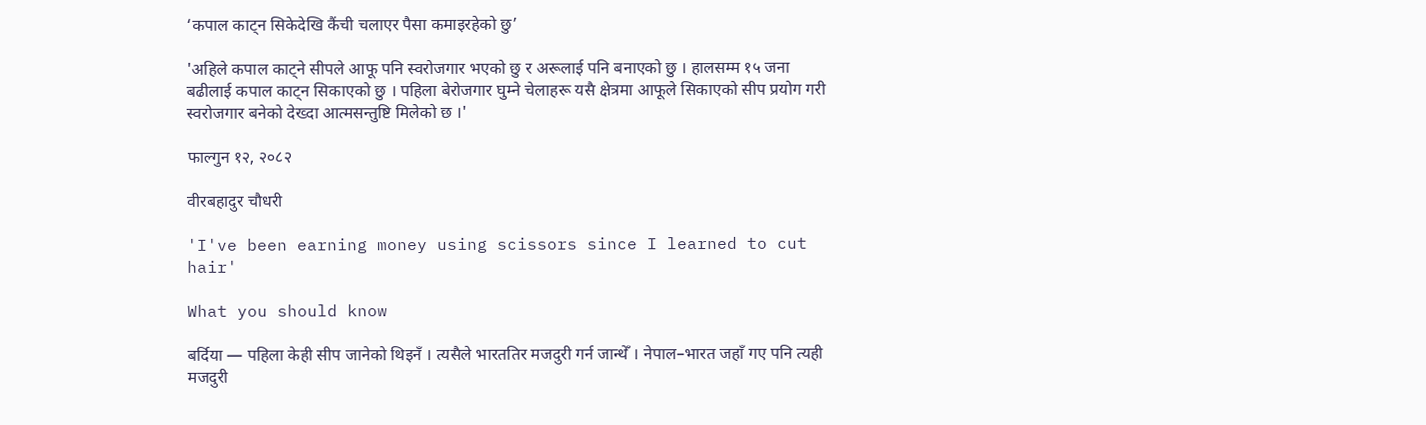‘कपाल काट्न सिकेदेखि कैंची चलाएर पैसा कमाइरहेको छु’

'अहिले कपाल काट्ने सीपले आफू पनि स्वरोजगार भएको छु र अरूलाई पनि बनाएको छु । हालसम्म १५ जना बढीलाई कपाल काट्न सिकाएको छु । पहिला बेरोजगार घुम्ने चेलाहरू यसै क्षेत्रमा आफूले सिकाएको सीप प्रयोग गरी स्वरोजगार बनेको देख्दा आत्मसन्तुष्टि मिलेको छ ।'

फाल्गुन १२, २०८२

वीरबहादुर चौधरी

'I've been earning money using scissors since I learned to cut hair'

What you should know

बर्दिया — पहिला केही सीप जानेको थिइनँ । त्यसैले भारततिर मजदुरी गर्न जान्थेँ । नेपाल–भारत जहाँ गए पनि त्यही मजदुरी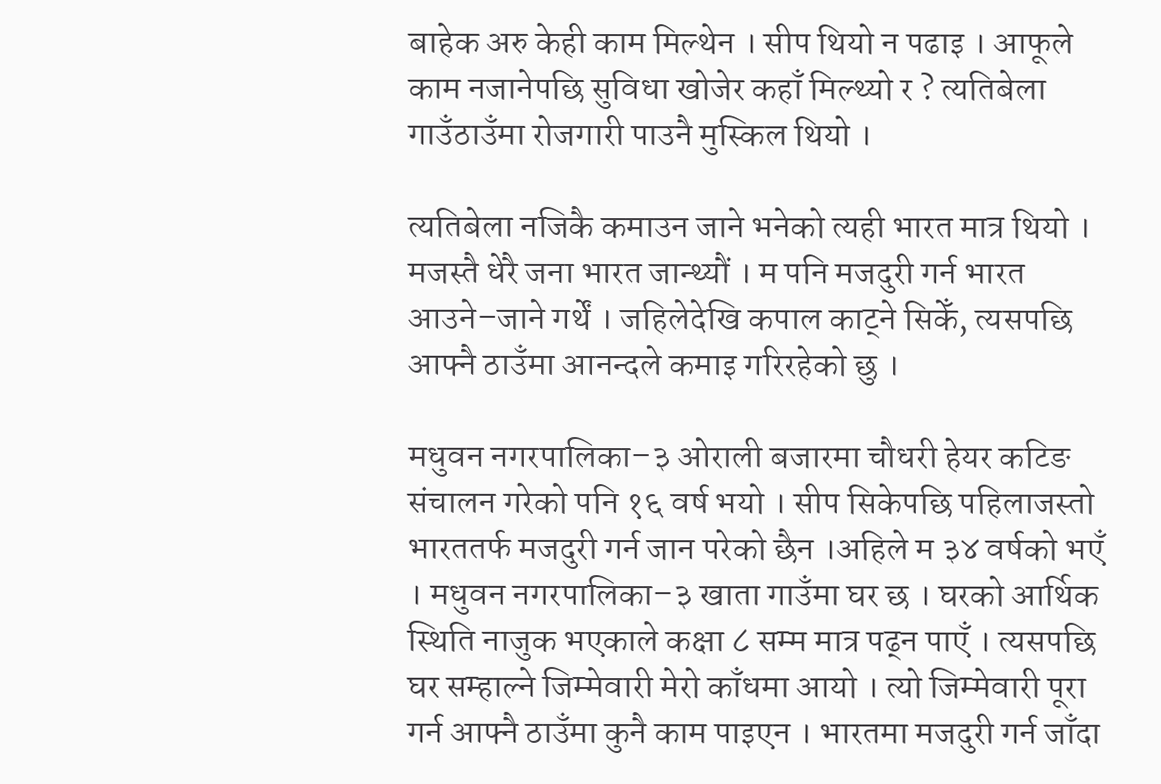बाहेक अरु केही काम मिल्थेन । सीप थियो न पढाइ । आफूले काम नजानेपछि सुविधा खोजेर कहाँ मिल्थ्यो र ? त्यतिबेला गाउँठाउँमा रोजगारी पाउनै मुस्किल थियो ।

त्यतिबेला नजिकै कमाउन जाने भनेको त्यही भारत मात्र थियो । मजस्तै धेरै जना भारत जान्थ्यौं । म पनि मजदुरी गर्न भारत आउने–जाने गर्थें । जहिलेदेखि कपाल काट्ने सिकेँ, त्यसपछि आफ्नै ठाउँमा आनन्दले कमाइ गरिरहेको छु ।

मधुवन नगरपालिका–३ ओराली बजारमा चौधरी हेयर कटिङ संचालन गरेको पनि १६ वर्ष भयो । सीप सिकेपछि पहिलाजस्तो भारततर्फ मजदुरी गर्न जान परेको छैन ।अहिले म ३४ वर्षको भएँ । मधुवन नगरपालिका–३ खाता गाउँमा घर छ । घरको आर्थिक स्थिति नाजुक भएकाले कक्षा ८ सम्म मात्र पढ्न पाएँ । त्यसपछि घर सम्हाल्ने जिम्मेवारी मेरो काँधमा आयो । त्यो जिम्मेवारी पूरा गर्न आफ्नै ठाउँमा कुनै काम पाइएन । भारतमा मजदुरी गर्न जाँदा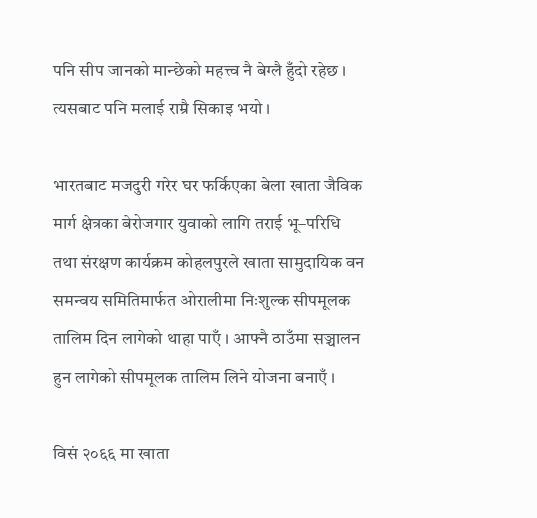पनि सीप जानको मान्छेको महत्त्व नै बेग्लै हुँदो रहेछ । त्यसबाट पनि मलाई राम्रै सिकाइ भयो ।

भारतबाट मजदुरी गरेर घर फर्किएका बेला खाता जैविक मार्ग क्षेत्रका बेरोजगार युवाको लागि तराई भू–परिधि तथा संरक्षण कार्यक्रम कोहलपुरले खाता सामुदायिक वन समन्वय समितिमार्फत ओरालीमा निःशुल्क सीपमूलक तालिम दिन लागेको थाहा पाएँ । आफ्नै ठाउँमा सञ्चालन हुन लागेको सीपमूलक तालिम लिने योजना बनाएँ ।

विसं २०६६ मा खाता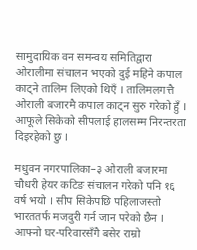सामुदायिक वन समन्वय समितिद्वारा ओरालीमा संचालन भएको दुई महिने कपाल काट्ने तालिम लिएको थिएँ । तालिमलगत्तै ओराली बजारमै कपाल काट्न सुरु गरेको हुँ । आफूले सिकेको सीपलाई हालसम्म निरन्तरता दिइरहेको छु ।

मधुवन नगरपालिका–३ ओराली बजारमा चौधरी हेयर कटिङ संचालन गरेको पनि १६ वर्ष भयो । सीप सिकेपछि पहिलाजस्तो भारततर्फ मजदुरी गर्न जान परेको छैन । आफ्नो घर-परिवारसँगै बसेर राम्रो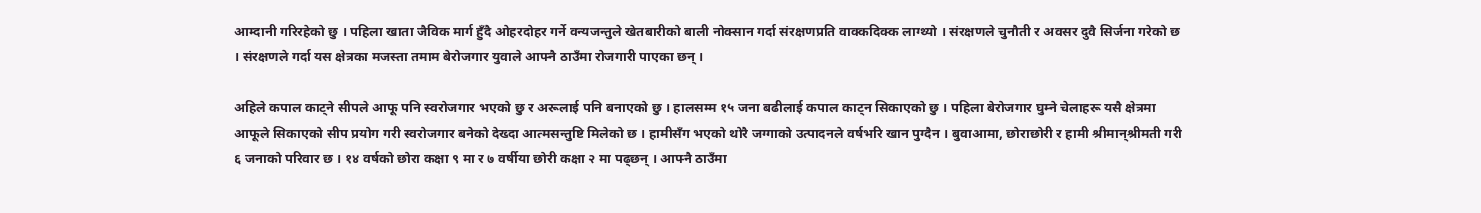आम्दानी गरिरहेको छु । पहिला खाता जैविक मार्ग हुँदै ओहरदोहर गर्ने वन्यजन्तुले खेतबारीको बाली नोक्सान गर्दा संरक्षणप्रति वाक्कदिक्क लाग्थ्यो । संरक्षणले चुनौती र अवसर दुवै सिर्जना गरेको छ । संरक्षणले गर्दा यस क्षेत्रका मजस्ता तमाम बेरोजगार युवाले आफ्नै ठाउँमा रोजगारी पाएका छन् ।

अहिले कपाल काट्ने सीपले आफू पनि स्वरोजगार भएको छु र अरूलाई पनि बनाएको छु । हालसम्म १५ जना बढीलाई कपाल काट्न सिकाएको छु । पहिला बेरोजगार घुम्ने चेलाहरू यसै क्षेत्रमा आफूले सिकाएको सीप प्रयोग गरी स्वरोजगार बनेको देख्दा आत्मसन्तुष्टि मिलेको छ । हामीसँग भएको थोरै जग्गाको उत्पादनले वर्षभरि खान पुग्दैन । बुवाआमा, छोराछोरी र हामी श्रीमान‍्श्रीमती गरी ६ जनाको परिवार छ । १४ वर्षको छोरा कक्षा ९ मा र ७ वर्षीया छोरी कक्षा २ मा पढ्छन् । आफ्नै ठाउँमा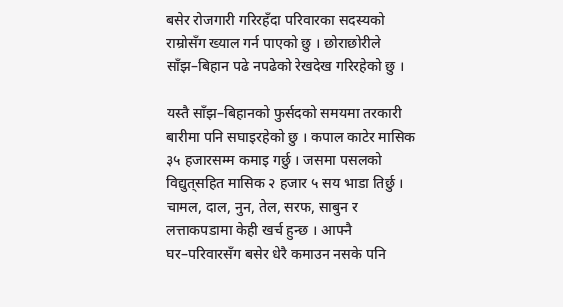बसेर रोजगारी गरिरहँदा परिवारका सदस्यको राम्रोसँग ख्याल गर्न पाएको छु । छोराछोरीले साँझ–बिहान पढे नपढेको रेखदेख गरिरहेको छु ।

यस्तै साँझ–बिहानको फुर्सदको समयमा तरकारी बारीमा पनि सघाइरहेको छु । कपाल काटेर मासिक ३५ हजारसम्म कमाइ गर्छु । जसमा पसलको विद्युत‍्सहित मासिक २ हजार ५ सय भाडा तिर्छु । चामल, दाल, नुन, तेल, सरफ, साबुन र लत्ताकपडामा केही खर्च हुन्छ । आफ्नै घर–परिवारसँग बसेर धेरै कमाउन नसके पनि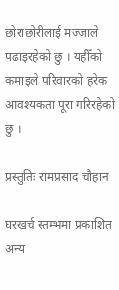छोराछोरीलाई मज्जाले पढाइरहेको छु । यहीँको कमाइले परिवारको हरेक आवश्यकता पूरा गरिरहेको छु ।

प्रस्तुतिः रामप्रसाद चौहान

घरखर्च स्तम्भमा प्रकाशित अन्य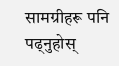सामग्रीहरू पनि पढ्नुहोस्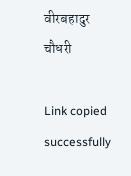वीरबहादुर चौधरी

Link copied successfully